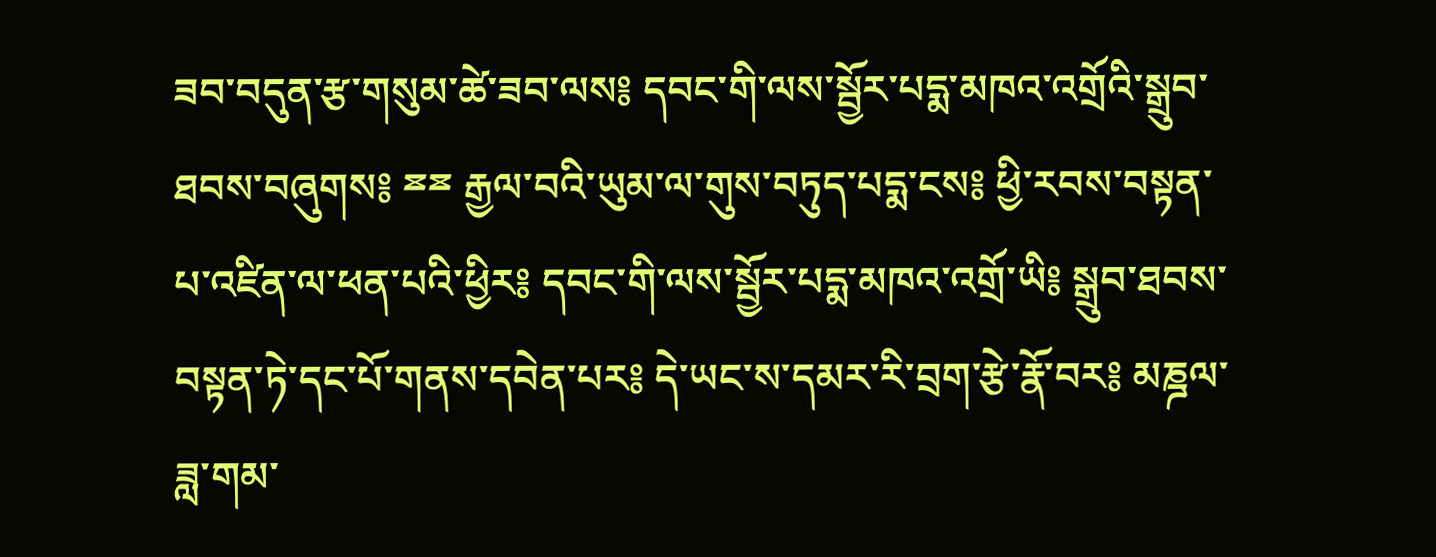ཟབ་བདུན་རྩ་གསུམ་ཚེ་ཟབ་ལས༔ དབང་གི་ལས་སྦྱོར་པདྨ་མཁའ་འགྲོའི་སྒྲུབ་ཐབས་བཞུགས༔ ྈྈ རྒྱལ་བའི་ཡུམ་ལ་གུས་བཏུད་པདྨ་ངས༔ ཕྱི་རབས་བསྟན་པ་འཛིན་ལ་ཕན་པའི་ཕྱིར༔ དབང་གི་ལས་སྦྱོར་པདྨ་མཁའ་འགྲོ་ཡི༔ སྒྲུབ་ཐབས་བསྟན་ཏེ་དང་པོ་གནས་དབེན་པར༔ དེ་ཡང་ས་དམར་རི་བྲག་རྩེ་རྣོ་བར༔ མཎྜལ་ཟླ་གམ་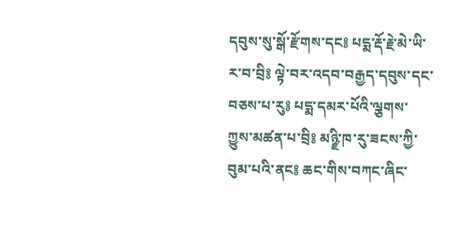དབུས་སུ་སྒོ་རྫོགས་དང༔ པདྨ་རྡོ་རྗེ་མེ་ཡི་ར་བ་བྲི༔ ལྟེ་བར་འདབ་བརྒྱད་དབུས་དང་བཅས་པ་རུ༔ པདྨ་དམར་པོའི་ལྕགས་ཀྱུས་མཚན་པ་བྲི༔ མཉྫི་ཁ་རུ་ཟངས་ཀྱི་བུམ་པའི་ནང༔ ཆང་གིས་བཀང་ཞིང་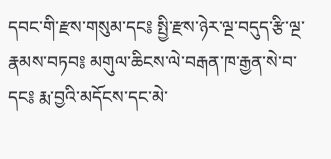དབང་གི་རྫས་གསུམ་དང༔ སྤྱི་རྫས་ཉེར་ལྔ་བདུད་རྩི་ལྔ་རྣམས་བཏབ༔ མགུལ་ཆིངས་ལེ་བརྒན་ཁ་རྒྱན་སེ་བ་དང༔ རྨ་བྱའི་མདོངས་དང་མེ་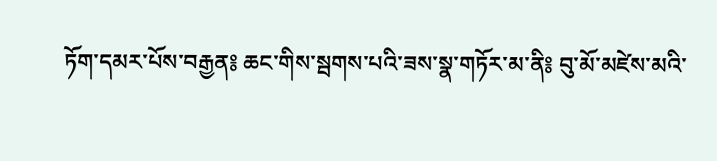ཏོག་དམར་པོས་བརྒྱན༔ ཆང་གིས་སྦགས་པའི་ཟས་སྣ་གཏོར་མ་ནི༔ བུ་མོ་མཛེས་མའི་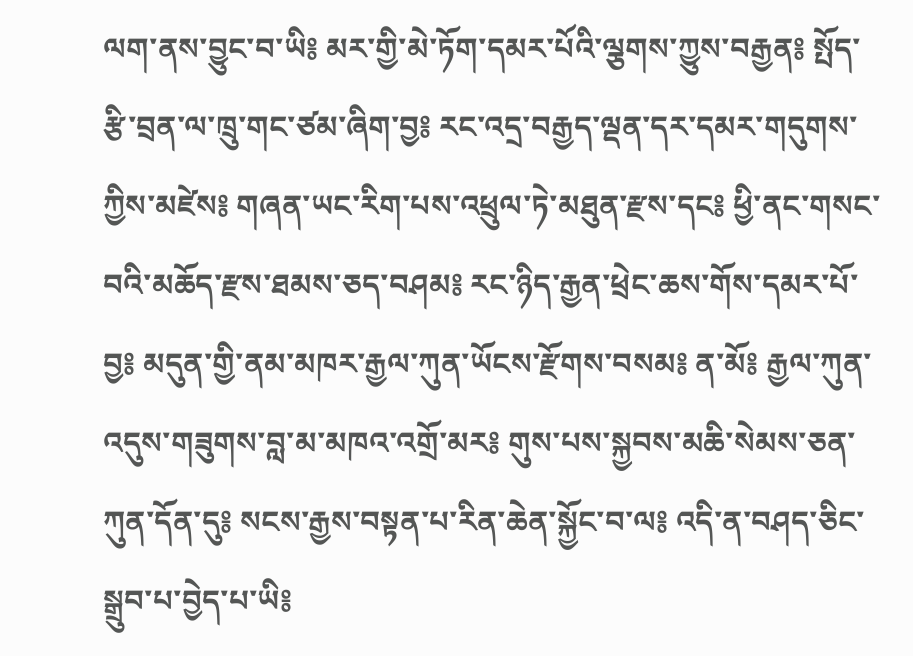ལག་ནས་བྱུང་བ་ཡི༔ མར་གྱི་མེ་ཏོག་དམར་པོའི་ལྕགས་ཀྱུས་བརྒྱན༔ སྤོད་རྩི་བྲན་ལ་ཁྲུ་གང་ཙམ་ཞིག་བྱ༔ རང་འདྲ་བརྒྱད་ལྡན་དར་དམར་གདུགས་ཀྱིས་མཛེས༔ གཞན་ཡང་རིག་པས་འཕྲུལ་ཏེ་མཐུན་རྫས་དང༔ ཕྱི་ནང་གསང་བའི་མཆོད་རྫས་ཐམས་ཅད་བཤམ༔ རང་ཉིད་རྒྱན་ཕྲེང་ཆས་གོས་དམར་པོ་བྱ༔ མདུན་གྱི་ནམ་མཁར་རྒྱལ་ཀུན་ཡོངས་རྫོགས་བསམ༔ ན་མོ༔ རྒྱལ་ཀུན་འདུས་གཟུགས་བླ་མ་མཁའ་འགྲོ་མར༔ གུས་པས་སྐྱབས་མཆི་སེམས་ཅན་ཀུན་དོན་དུ༔ སངས་རྒྱས་བསྟན་པ་རིན་ཆེན་སྐྱོང་བ་ལ༔ འདི་ན་བཤད་ཅིང་སྒྲུབ་པ་བྱེད་པ་ཡི༔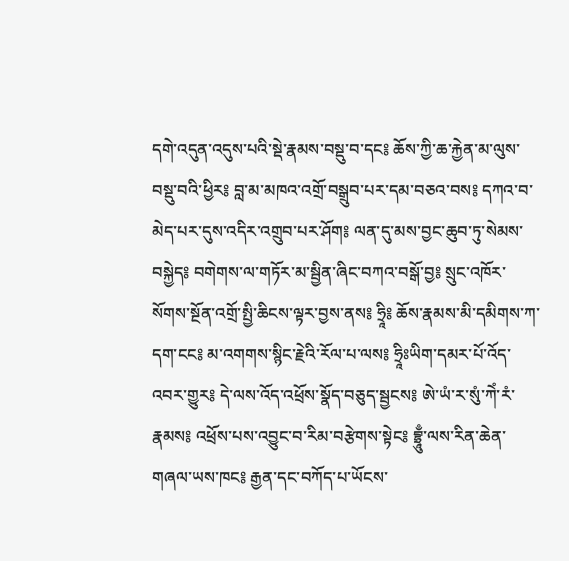དགེ་འདུན་འདུས་པའི་སྡེ་རྣམས་བསྡུ་བ་དང༔ ཆོས་ཀྱི་ཆ་རྐྱེན་མ་ལུས་བསྡུ་བའི་ཕྱིར༔ བླ་མ་མཁའ་འགྲོ་བསྒྲུབ་པར་དམ་བཅའ་བས༔ དཀའ་བ་མེད་པར་དུས་འདིར་འགྲུབ་པར་ཤོག༔ ལན་དུ་མས་བྱང་ཆུབ་ཏུ་སེམས་བསྐྱེད༔ བགེགས་ལ་གཏོར་མ་སྦྱིན་ཞིང་བཀའ་བསྒོ་བྱ༔ སྲུང་འཁོར་སོགས་སྔོན་འགྲོ་སྤྱི་ཆིངས་ལྟར་བྱས་ནས༔ ཧྲཱི༔ ཆོས་རྣམས་མི་དམིགས་ཀ་དག་ངང༔ མ་འགགས་སྙིང་རྗེའི་རོལ་པ་ལས༔ ཧྲཱིཿཡིག་དམར་པོ་འོད་འབར་གྱུར༔ དེ་ལས་འོད་འཕྲོས་སྣོད་བཅུད་སྦྱངས༔ ཨེ་ཡཾ་ར་སུཾ་ཀེཾ་རཾ་རྣམས༔ འཕྲོས་པས་འབྱུང་བ་རིམ་བརྩེགས་སྟེང༔ བྷྲཱུྃ་ལས་རིན་ཆེན་གཞལ་ཡས་ཁང༔ རྒྱན་དང་བཀོད་པ་ཡོངས་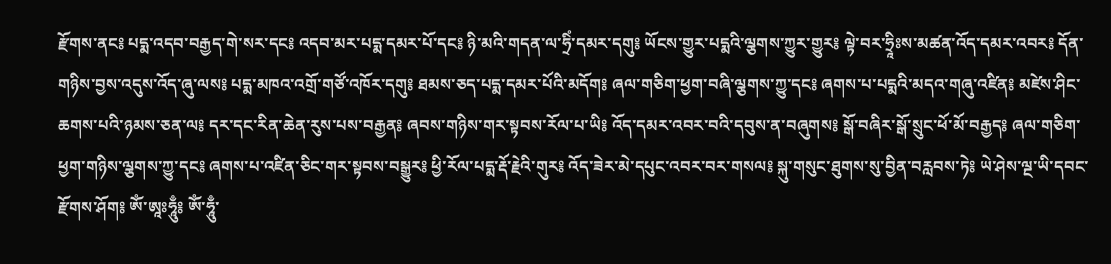རྫོགས་ནང༔ པདྨ་འདབ་བརྒྱད་གེ་སར་དང༔ འདབ་མར་པདྨ་དམར་པོ་དང༔ ཉི་མའི་གདན་ལ་ཧྲིཾ་དམར་དགུ༔ ཡོངས་གྱུར་པདྨའི་ལྕགས་ཀྱུར་གྱུར༔ ལྟེ་བར་ཧྲཱིཿས་མཚན་འོད་དམར་འབར༔ དོན་གཉིས་བྱས་འདུས་འོད་ཞུ་ལས༔ པདྨ་མཁའ་འགྲོ་གཙོ་འཁོར་དགུ༔ ཐམས་ཅད་པདྨ་དམར་པོའི་མདོག༔ ཞལ་གཅིག་ཕྱག་བཞི་ལྕགས་ཀྱུ་དང༔ ཞགས་པ་པདྨའི་མདའ་གཞུ་འཛིན༔ མཛེས་ཤིང་ཆགས་པའི་ཉམས་ཅན་ལ༔ དར་དང་རིན་ཆེན་རུས་པས་བརྒྱན༔ ཞབས་གཉིས་གར་སྟབས་རོལ་པ་ཡི༔ འོད་དམར་འབར་བའི་དབུས་ན་བཞུགས༔ སྒོ་བཞིར་སྒོ་སྲུང་ཕོ་མོ་བརྒྱད༔ ཞལ་གཅིག་ཕྱག་གཉིས་ལྕགས་ཀྱུ་དང༔ ཞགས་པ་འཛིན་ཅིང་གར་སྟབས་བསྒྱུར༔ ཕྱི་རོལ་པདྨ་རྡོ་རྗེའི་གུར༔ འོད་ཟེར་མེ་དཔུང་འབར་བར་གསལ༔ སྐུ་གསུང་ཐུགས་སུ་བྱིན་བརླབས་ཏེ༔ ཡེ་ཤེས་ལྔ་ཡི་དབང་རྫོགས་ཤོག༔ ཨོཾ་ཨཱཿཧཱུྃ༔ ཨོཾ་ཧཱུྃ་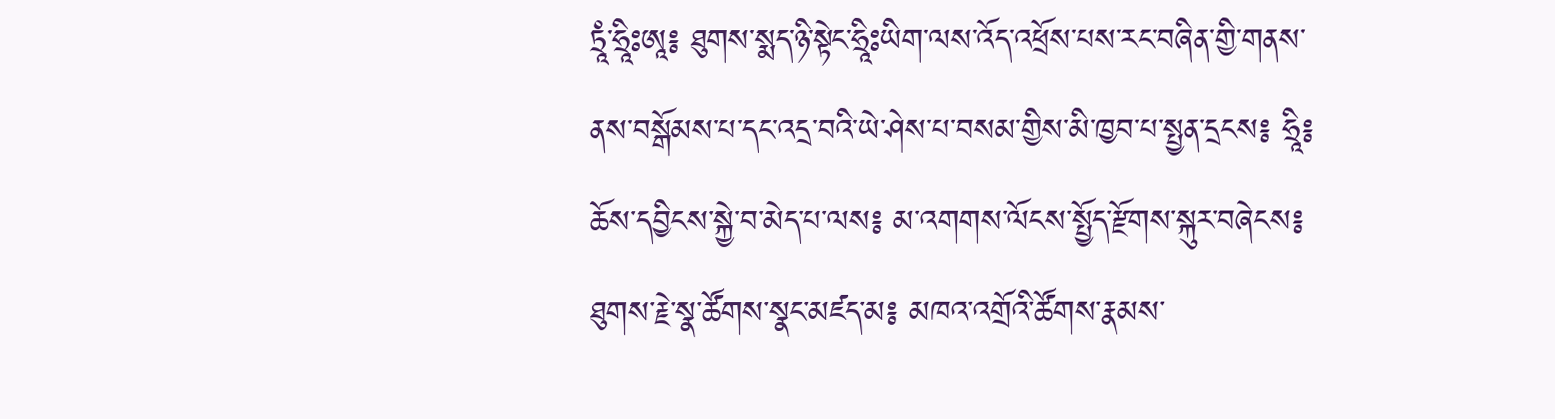ཏྲཱཾ་ཧྲཱིཿཨཱ༔ ཐུགས་སྨད་ཉི་སྟེང་ཧྲཱིཿཡིག་ལས་འོད་འཕྲོས་པས་རང་བཞིན་གྱི་གནས་ནས་བསྒོམས་པ་དང་འདྲ་བའི་ཡེ་ཤེས་པ་བསམ་གྱིས་མི་ཁྱབ་པ་སྤྱན་དྲངས༔ ཧྲཱི༔ ཆོས་དབྱིངས་སྐྱེ་བ་མེད་པ་ལས༔ མ་འགགས་ལོངས་སྤྱོད་རྫོགས་སྐུར་བཞེངས༔ ཐུགས་རྗེ་སྣ་ཚོགས་སྣང་མཛད་མ༔ མཁའ་འགྲོའི་ཚོགས་རྣམས་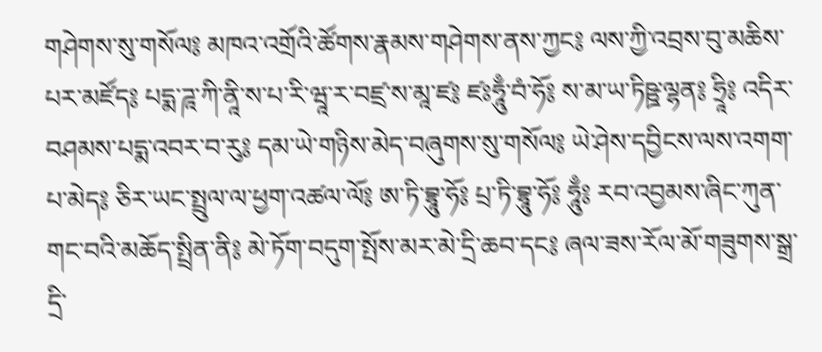གཤེགས་སུ་གསོལ༔ མཁའ་འགྲོའི་ཚོགས་རྣམས་གཤེགས་ནས་ཀྱང༔ ལས་ཀྱི་འབྲས་བུ་མཆིས་པར་མཛོད༔ པདྨ་ཌཱ་ཀི་ནཱི་ས་པ་རི་ཝཱ་ར་བཛྲ་ས་མཱ་ཛ༔ ཛཿཧཱུྃ་བཾ་ཧོ༔ ས་མ་ཡ་ཏིཥྛ་ལྷན༔ ཧྲཱི༔ འདིར་བཤམས་པདྨ་འབར་བ་རུ༔ དམ་ཡེ་གཉིས་མེད་བཞུགས་སུ་གསོལ༔ ཡེ་ཤེས་དབྱིངས་ལས་འགག་པ་མེད༔ ཅིར་ཡང་སྤྲུལ་ལ་ཕྱག་འཚལ་ལོ༔ ཨ་ཏི་བྷཱུ་ཧོ༔ པྲ་ཏི་བྷཱུ་ཧོ༔ ཧཱུྃ༔ རབ་འབྱམས་ཞིང་ཀུན་གང་བའི་མཆོད་སྤྲིན་ནི༔ མེ་ཏོག་བདུག་སྤོས་མར་མེ་དྲི་ཆབ་དང༔ ཞལ་ཟས་རོལ་མོ་གཟུགས་སྒྲ་དྲི་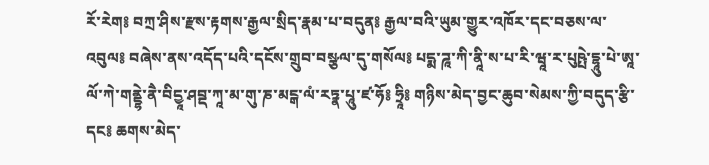རོ་རེག༔ བཀྲ་ཤིས་རྫས་རྟགས་རྒྱལ་སྲིད་རྣམ་པ་བདུན༔ རྒྱལ་བའི་ཡུམ་གྱུར་འཁོར་དང་བཅས་ལ་འབུལ༔ བཞེས་ནས་འདོད་པའི་དངོས་གྲུབ་བསྩལ་དུ་གསོལ༔ པདྨ་ཌཱ་ཀི་ནཱི་ས་པ་རི་ཝཱ་ར་པུཥྤེ་དྷཱུ་པེ་ཨཱ་ལོ་ཀེ་གནྡྷེ་ནཻ་བིདྱཱ་ཤབྡ་ཀཱ་མ་གུ་ཎ་མངྒ་ལཾ་རཏྣ་པཱུ་ཛ་ཧོ༔ ཧྲཱི༔ གཉིས་མེད་བྱང་ཆུབ་སེམས་ཀྱི་བདུད་རྩི་དང༔ ཆགས་མེད་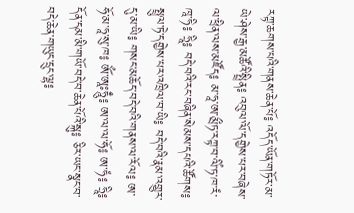རཀྟ་ཆགས་པའི་གནས་ཆེན་པོ༔ འདོད་ཡོན་གཏོར་མ་ཡེ་ཤེས་རྒྱ་མཚོའི་སྤྲིན༔ འབུལ་ལོ་དགྱེས་པར་བཞེས་ལ་ཕྲིན་ལས་མཛོད༔ མ་ཧཱ་ཨ་མྲྀཏ་རཀྟ་བ་ལིཾ་ཏ་ཁ་རཾ་ཁཱ་ཧི༔ ཧྲཱི༔ བདེ་བའི་རང་བཞིན་སེམས་དཔའི་ཚོགས༔ སྤྲུལ་ཏེ་དགྱེས་པར་འཁྲིལ་བ་ཡི༔ བདེ་བའི་རྣམ་འགྱུར་དུ་མ་ཡི༔ གསང་མཆོད་བདེ་བའི་གནས་ལ་རོལ༔ ཨ་ཧོ་མ་ཧཱ་སུ་ཁ༔ ཨོཾ་ཨཱཿཧཱུྃ༔ ཨ་ལ་ལ་ཧོ༔ ཨ་ཧཾ༔ ཧྲཱི༔ དོན་དམ་མི་གཡོ་བདེ་བ་ཆེན་པོའི་སྐུ༔ ཅིར་ཡང་སྣང་བ་བདེ་ཆེན་གཡུང་དྲུང་ལྷ༔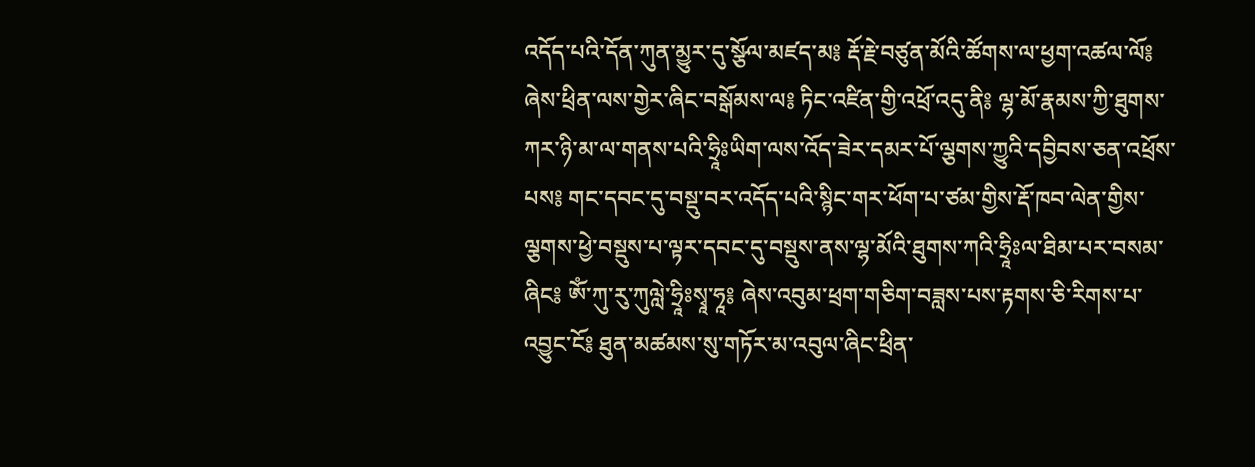འདོད་པའི་དོན་ཀུན་མྱུར་དུ་སྩོལ་མཛད་མ༔ རྡོ་རྗེ་བཙུན་མོའི་ཚོགས་ལ་ཕྱག་འཚལ་ལོ༔ ཞེས་ཕྲིན་ལས་གྱེར་ཞིང་བསྒོམས་ལ༔ ཏིང་འཛིན་གྱི་འཕྲོ་འདུ་ནི༔ ལྷ་མོ་རྣམས་ཀྱི་ཐུགས་ཀར་ཉི་མ་ལ་གནས་པའི་ཧྲཱིཿཡིག་ལས་འོད་ཟེར་དམར་པོ་ལྕགས་ཀྱུའི་དབྱིབས་ཅན་འཕྲོས་པས༔ གང་དབང་དུ་བསྡུ་བར་འདོད་པའི་སྙིང་གར་ཕོག་པ་ཙམ་གྱིས་རྡོ་ཁབ་ལེན་གྱིས་ལྕགས་ཕྱེ་བསྡུས་པ་ལྟར་དབང་དུ་བསྡུས་ནས་ལྷ་མོའི་ཐུགས་ཀའི་ཧྲཱིཿལ་ཐིམ་པར་བསམ་ཞིང༔ ཨོཾ་ཀུ་རུ་ཀུལླེ་ཧྲཱིཿསྭཱ་ཧཱ༔ ཞེས་འབུམ་ཕྲག་གཅིག་བཟླས་པས་རྟགས་ཅི་རིགས་པ་འབྱུང་ངོ༔ ཐུན་མཚམས་སུ་གཏོར་མ་འབུལ་ཞིང་ཕྲིན་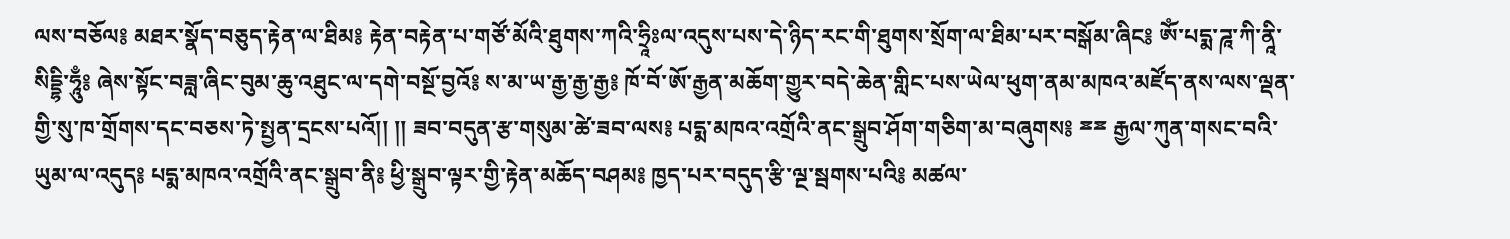ལས་བཅོལ༔ མཐར་སྣོད་བཅུད་རྟེན་ལ་ཐིམ༔ རྟེན་བརྟེན་པ་གཙོ་མོའི་ཐུགས་ཀའི་ཧྲཱིཿལ་འདུས་པས་དེ་ཉིད་རང་གི་ཐུགས་སྲོག་ལ་ཐིམ་པར་བསྒོམ་ཞིང༔ ཨོཾ་པདྨ་ཌཱ་ཀི་ནཱི་སིདྡྷི་ཧཱུྃ༔ ཞེས་སྟོང་བཟླ་ཞིང་བུམ་ཆུ་འཐུང་ལ་དགེ་བསྔོ་བྱའོ༔ ས་མ་ཡ་རྒྱ་རྒྱ་རྒྱ༔ ཁོ་བོ་ཨོ་རྒྱན་མཆོག་གྱུར་བདེ་ཆེན་གླིང་པས་ཡེལ་ཕུག་ནམ་མཁའ་མཛོད་ནས་ལས་ལྡན་གྱི་སུ་ཁ་གྲོགས་དང་བཅས་ཏེ་སྤྱན་དྲངས་པའོ།། །། ཟབ་བདུན་རྩ་གསུམ་ཚེ་ཟབ་ལས༔ པདྨ་མཁའ་འགྲོའི་ནང་སྒྲུབ་ཤོག་གཅིག་མ་བཞུགས༔ ྈྈ རྒྱལ་ཀུན་གསང་བའི་ཡུམ་ལ་འདུད༔ པདྨ་མཁའ་འགྲོའི་ནང་སྒྲུབ་ནི༔ ཕྱི་སྒྲུབ་ལྟར་གྱི་རྟེན་མཆོད་བཤམ༔ ཁྱད་པར་བདུད་རྩི་ལྔ་སྦགས་པའི༔ མཚལ་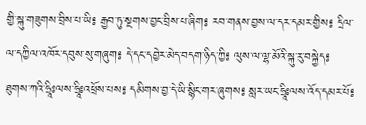གྱི་སྐུ་གཟུགས་བྲིས་པ་ཡི༔ རྒྱབ་ཏུ་སྔགས་བྱང་བྲིས་པ་ཞིག༔ རབ་གནས་བྱས་ལ་དར་དམར་གྱིས༔ དྲིལ་ལ་དཀྱིལ་འཁོར་དབུས་སུ་གཞུག༔ དེ་དང་དབྱེར་མེད་བདག་ཉིད་ཀྱི༔ ལུས་ལ་ལྷ་མོའི་སྐུ་རུ་བསྐྱེད༔ ཐུགས་ཀའི་ཧྲཱིཿལས་ཧྲཱིཿའཕྲོས་པས༔ དམིགས་བྱ་དེ་ཡི་སྙིང་གར་ཞུགས༔ སླར་ཡང་ཧྲཱིཿལས་འོད་དམར་པོ༔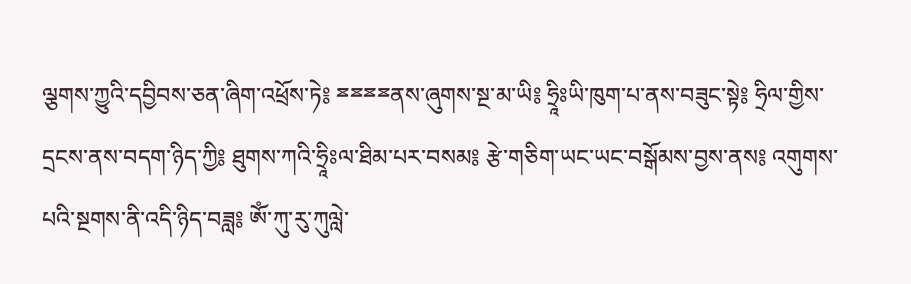ལྕགས་ཀྱུའི་དབྱིབས་ཅན་ཞིག་འཕྲོས་ཏེ༔ ྈྈྈྈནས་ཞུགས་སྔ་མ་ཡི༔ ཧྲཱིཿཡི་ཁུག་པ་ནས་བཟུང་སྟེ༔ ཧྲིལ་གྱིས་དྲངས་ནས་བདག་ཉིད་ཀྱི༔ ཐུགས་ཀའི་ཧྲཱིཿལ་ཐིམ་པར་བསམ༔ རྩེ་གཅིག་ཡང་ཡང་བསྒོམས་བྱས་ནས༔ འགུགས་པའི་སྔགས་ནི་འདི་ཉིད་བཟླ༔ ཨོཾ་ཀུ་རུ་ཀུལླེ་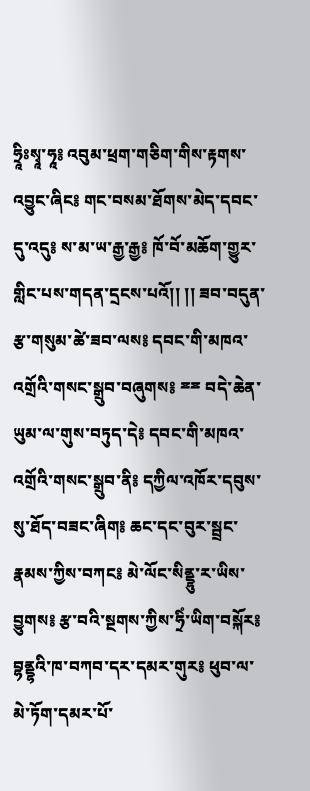ཧྲཱིཿསྭཱ་ཧཱ༔ འབུམ་ཕྲག་གཅིག་གིས་རྟགས་འབྱུང་ཞིང༔ གང་བསམ་ཐོགས་མེད་དབང་དུ་འདུ༔ ས་མ་ཡ་རྒྱ་རྒྱ༔ ཁོ་བོ་མཆོག་གྱུར་གླིང་པས་གདན་དྲངས་པའོ།། །། ཟབ་བདུན་རྩ་གསུམ་ཚེ་ཟབ་ལས༔ དབང་གི་མཁའ་འགྲོའི་གསང་སྒྲུབ་བཞུགས༔ ྈྈ བདེ་ཆེན་ཡུམ་ལ་གུས་བཏུད་དེ༔ དབང་གི་མཁའ་འགྲོའི་གསང་སྒྲུབ་ནི༔ དཀྱིལ་འཁོར་དབུས་སུ་ཐོད་བཟང་ཞིག༔ ཆང་དང་བུར་སྦྲང་རྣམས་ཀྱིས་བཀང༔ མེ་ལོང་སིནྡྷུ་ར་ཡིས་བྱུགས༔ རྩ་བའི་སྔགས་ཀྱིས་ཧྲིཾ་ཡིག་བསྐོར༔ བྷནྡྷའི་ཁ་བཀབ་དར་དམར་གུར༔ ཕུབ་ལ་མེ་ཏོག་དམར་པོ་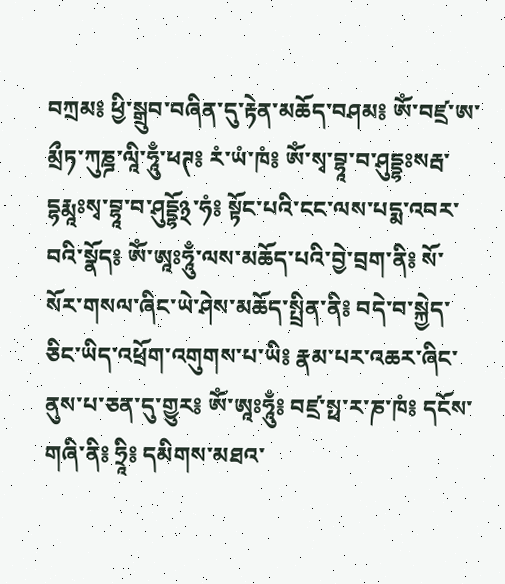བཀྲམ༔ ཕྱི་སྒྲུབ་བཞིན་དུ་རྟེན་མཆོད་བཤམ༔ ཨོཾ་བཛྲ་ཨ་མྲྀཏ་ཀུཎྜ་ལཱི་ཧཱུྃ་ཕཊ༔ རཾ་ཡཾ་ཁཾ༔ ཨོཾ་སྭ་བྷཱ་བ་ཤུདྡྷཿསརྦ་དྷརྨཱཿསྭ་བྷཱ་བ་ཤུདྡྷོ྅་ཧཾ༔ སྟོང་པའི་ངང་ལས་པདྨ་འབར་བའི་སྣོད༔ ཨོཾ་ཨཱཿཧཱུྃ་ལས་མཆོད་པའི་བྱེ་བྲག་ནི༔ སོ་སོར་གསལ་ཞིང་ཡེ་ཤེས་མཆོད་སྤྲིན་ནི༔ བདེ་བ་སྐྱེད་ཅིང་ཡིད་འཕྲོག་འགུགས་པ་ཡི༔ རྣམ་པར་འཆར་ཞིང་ནུས་པ་ཅན་དུ་གྱུར༔ ཨོཾ་ཨཱཿཧཱུྃ༔ བཛྲ་སྥ་ར་ཎ་ཁཾ༔ དངོས་གཞི་ནི༔ ཧྲཱི༔ དམིགས་མཐའ་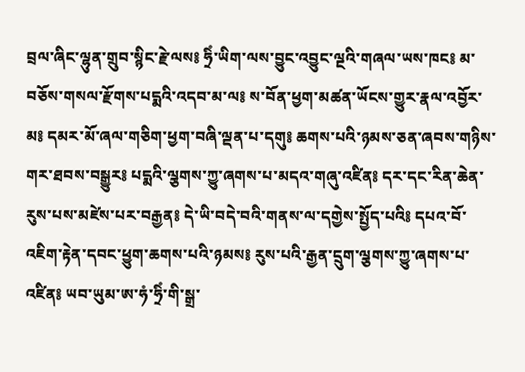བྲལ་ཞིང་ལྷུན་གྲུབ་སྙིང་རྗེ་ལས༔ ཧྲིཾ་ཡིག་ལས་བྱུང་འབྱུང་ལྔའི་གཞལ་ཡས་ཁང༔ མ་བཅོས་གསལ་རྫོགས་པདྨའི་འདབ་མ་ལ༔ ས་བོན་ཕྱག་མཚན་ཡོངས་གྱུར་རྣལ་འབྱོར་མ༔ དམར་མོ་ཞལ་གཅིག་ཕྱག་བཞི་ལྡན་པ་དགུ༔ ཆགས་པའི་ཉམས་ཅན་ཞབས་གཉིས་གར་ཐབས་བསྒྱུར༔ པདྨའི་ལྕགས་ཀྱུ་ཞགས་པ་མདའ་གཞུ་འཛིན༔ དར་དང་རིན་ཆེན་རུས་པས་མཛེས་པར་བརྒྱན༔ དེ་ཡི་བདེ་བའི་གནས་ལ་དགྱེས་སྤྱོད་པའི༔ དཔའ་བོ་འཇིག་རྟེན་དབང་ཕྱུག་ཆགས་པའི་ཉམས༔ རུས་པའི་རྒྱན་དྲུག་ལྕགས་ཀྱུ་ཞགས་པ་འཛིན༔ ཡབ་ཡུམ་ཨ་ཧཾ་ཧྲིཾ་གི་སྒྲ་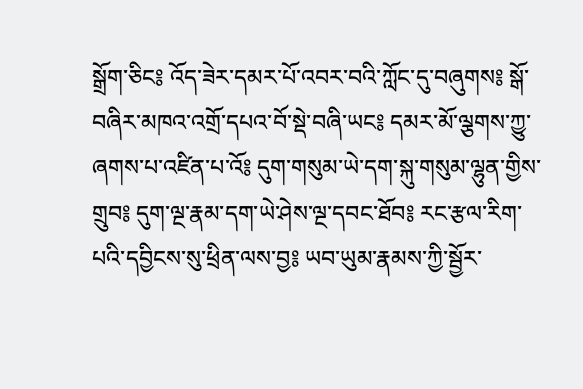སྒྲོག་ཅིང༔ འོད་ཟེར་དམར་པོ་འབར་བའི་ཀློང་དུ་བཞུགས༔ སྒོ་བཞིར་མཁའ་འགྲོ་དཔའ་བོ་སྡེ་བཞི་ཡང༔ དམར་མོ་ལྕགས་ཀྱུ་ཞགས་པ་འཛིན་པ་འོ༔ དུག་གསུམ་ཡེ་དག་སྐུ་གསུམ་ལྷུན་གྱིས་གྲུབ༔ དུག་ལྔ་རྣམ་དག་ཡེ་ཤེས་ལྔ་དབང་ཐོབ༔ རང་རྩལ་རིག་པའི་དབྱིངས་སུ་ཕྲིན་ལས་བྱ༔ ཡབ་ཡུམ་རྣམས་ཀྱི་སྦྱོར་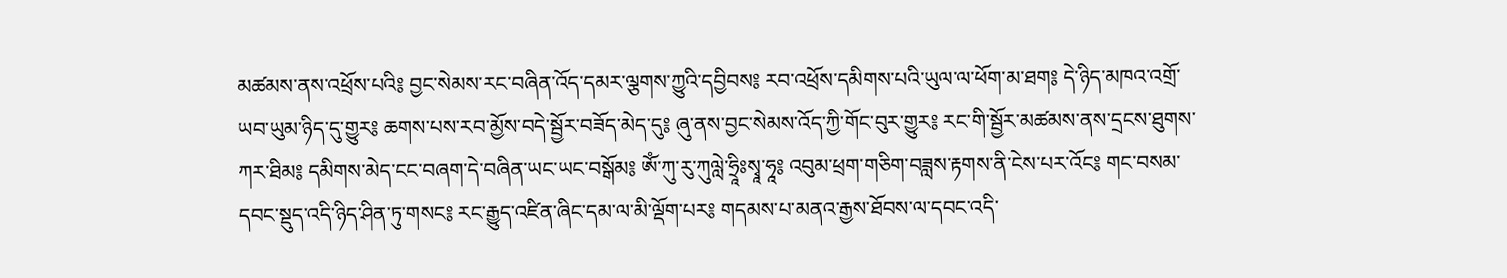མཚམས་ནས་འཕྲོས་པའི༔ བྱང་སེམས་རང་བཞིན་འོད་དམར་ལྕགས་ཀྱུའི་དབྱིབས༔ རབ་འཕྲོས་དམིགས་པའི་ཡུལ་ལ་ཕོག་མ་ཐག༔ དེ་ཉིད་མཁའ་འགྲོ་ཡབ་ཡུམ་ཉིད་དུ་གྱུར༔ ཆགས་པས་རབ་མྱོས་བདེ་སྦྱོར་བཟོད་མེད་དུ༔ ཞུ་ནས་བྱང་སེམས་འོད་ཀྱི་གོང་བུར་གྱུར༔ རང་གི་སྦྱོར་མཚམས་ནས་དྲངས་ཐུགས་ཀར་ཐིམ༔ དམིགས་མེད་ངང་བཞག་དེ་བཞིན་ཡང་ཡང་བསྒོམ༔ ཨོཾ་ཀུ་རུ་ཀུལླེ་ཧྲཱིཿསྭཱ་ཧཱ༔ འབུམ་ཕྲག་གཅིག་བཟླས་རྟགས་ནི་ངེས་པར་འོང༔ གང་བསམ་དབང་སྡུད་འདི་ཉིད་ཤིན་ཏུ་གསང༔ རང་རྒྱུད་འཛིན་ཞིང་དམ་ལ་མི་ལྡོག་པར༔ གདམས་པ་མནའ་རྒྱས་ཐོབས་ལ་དབང་འདི་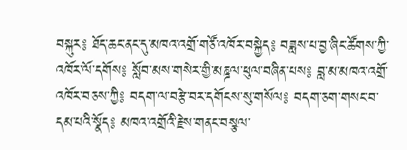བསྐུར༔ ཐོད་ཆང་ནང་དུ་མཁའ་འགྲོ་གཙོ་འཁོར་བསྐྱེད༔ བཟླས་པ་བྱ་ཞིང་ཚོགས་ཀྱི་འཁོར་ལོ་དགོས༔ སློབ་མས་གསེར་གྱི་མཎྜལ་ཕུལ་བཞིན་པས༔ བླ་མ་མཁའ་འགྲོ་འཁོར་བཅས་ཀྱི༔ བདག་ལ་བརྩེ་བར་དགོངས་སུ་གསོལ༔ བདག་ཅག་གསང་བ་དམ་པའི་སྣོད༔ མཁའ་འགྲོའི་རྗེས་གནང་བསྩལ་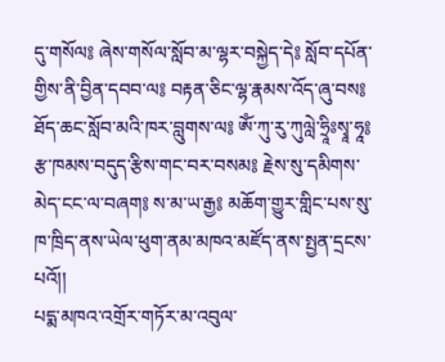དུ་གསོལ༔ ཞེས་གསོལ་སློབ་མ་ལྷར་བསྐྱེད་དེ༔ སློབ་དཔོན་གྱིས་ནི་བྱིན་དབབ་ལ༔ བརྟན་ཅིང་ལྷ་རྣམས་འོད་ཞུ་བས༔ ཐོད་ཆང་སློབ་མའི་ཁར་བླུགས་ལ༔ ཨོཾ་ཀུ་རུ་ཀུལླེ་ཧྲཱིཿསྭཱ་ཧཱ༔ རྩ་ཁམས་བདུད་རྩིས་གང་བར་བསམ༔ རྗེས་སུ་དམིགས་མེད་ངང་ལ་བཞག༔ ས་མ་ཡ་རྒྱ༔ མཆོག་གྱུར་གླིང་པས་སུ་ཁ་ཁྲིད་ནས་ཡེལ་ཕུག་ནམ་མཁའ་མཛོད་ནས་སྤྱན་དྲངས་པའོ།།
པདྨ་མཁའ་འགྲོར་གཏོར་མ་འབུལ་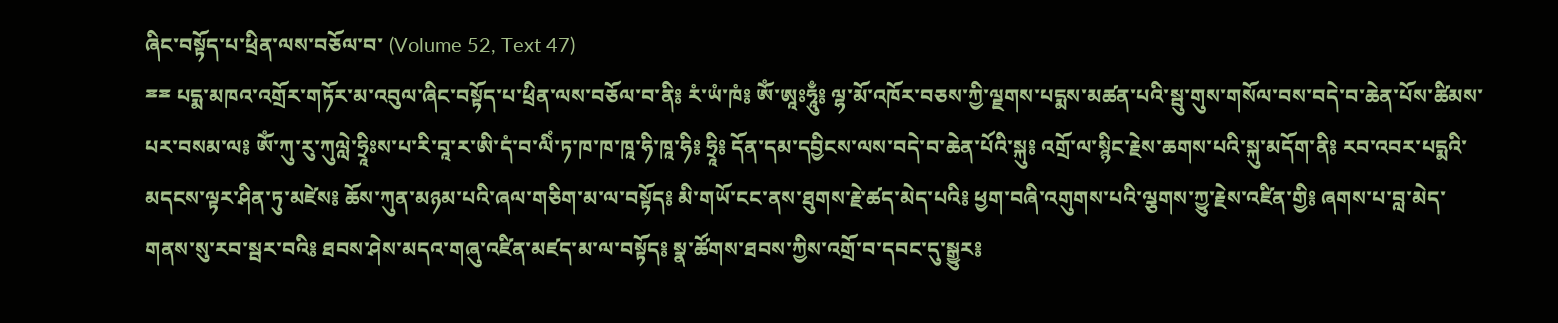ཞིང་བསྟོད་པ་ཕྲིན་ལས་བཅོལ་བ་ (Volume 52, Text 47)
ྈྈ པདྨ་མཁའ་འགྲོར་གཏོར་མ་འབུལ་ཞིང་བསྟོད་པ་ཕྲིན་ལས་བཅོལ་བ་ནི༔ རཾ་ཡཾ་ཁཾ༔ ཨོཾ་ཨཱཿཧཱུྃ༔ ལྷ་མོ་འཁོར་བཅས་ཀྱི་ལྗགས་པདྨས་མཚན་པའི་སྦུ་གུས་གསོལ་བས་བདེ་བ་ཆེན་པོས་ཚིམས་པར་བསམ་ལ༔ ཨོཾ་ཀུ་རུ་ཀུལླེ་ཧྲཱིཿས་པ་རི་བཱ་ར་ཨི་དཾ་བ་ལིཾ་ཏ་ཁ་ཁ་ཁཱ་ཧི་ཁཱ་ཧི༔ ཧྲཱི༔ དོན་དམ་དབྱིངས་ལས་བདེ་བ་ཆེན་པོའི་སྐུ༔ འགྲོ་ལ་སྙིང་རྗེས་ཆགས་པའི་སྐུ་མདོག་ནི༔ རབ་འབར་པདྨའི་མདངས་ལྟར་ཤིན་ཏུ་མཛེས༔ ཆོས་ཀུན་མཉམ་པའི་ཞལ་གཅིག་མ་ལ་བསྟོད༔ མི་གཡོ་ངང་ནས་ཐུགས་རྗེ་ཚད་མེད་པའི༔ ཕྱག་བཞི་འགུགས་པའི་ལྕགས་ཀྱུ་རྗེས་འཛིན་གྱི༔ ཞགས་པ་བླ་མེད་གནས་སུ་རབ་སྦར་བའི༔ ཐབས་ཤེས་མདའ་གཞུ་འཛིན་མཛད་མ་ལ་བསྟོད༔ སྣ་ཚོགས་ཐབས་ཀྱིས་འགྲོ་བ་དབང་དུ་སྒྱུར༔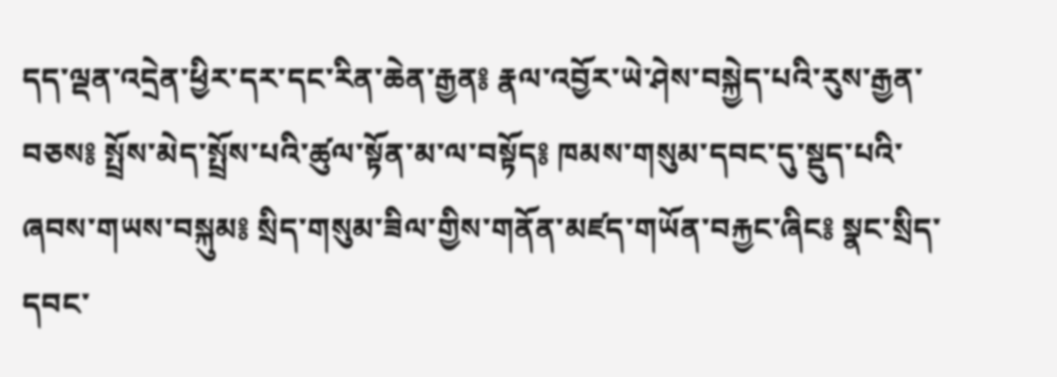དད་ལྡན་འདྲེན་ཕྱིར་དར་དང་རིན་ཆེན་རྒྱན༔ རྣལ་འབྱོར་ཡེ་ཤེས་བསྐྱེད་པའི་རུས་རྒྱན་བཅས༔ སྤྲོས་མེད་སྤྲོས་པའི་ཚུལ་སྟོན་མ་ལ་བསྟོད༔ ཁམས་གསུམ་དབང་དུ་སྡུད་པའི་ཞབས་གཡས་བསྐུམ༔ སྲིད་གསུམ་ཟིལ་གྱིས་གནོན་མཛད་གཡོན་བརྐྱང་ཞིང༔ སྣང་སྲིད་དབང་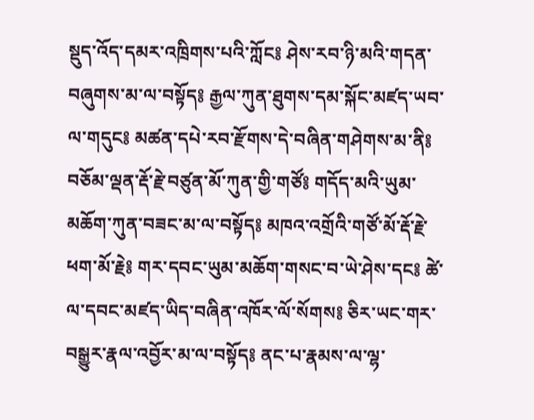སྡུད་འོད་དམར་འཁྲིགས་པའི་ཀློང༔ ཤེས་རབ་ཉི་མའི་གདན་བཞུགས་མ་ལ་བསྟོད༔ རྒྱལ་ཀུན་ཐུགས་དམ་སྐོང་མཛད་ཡབ་ལ་གདུང༔ མཚན་དཔེ་རབ་རྫོགས་དེ་བཞིན་གཤེགས་མ་ནི༔ བཅོམ་ལྡན་རྡོ་རྗེ་བཙུན་མོ་ཀུན་གྱི་གཙོ༔ གདོད་མའི་ཡུམ་མཆོག་ཀུན་བཟང་མ་ལ་བསྟོད༔ མཁའ་འགྲོའི་གཙོ་མོ་རྡོ་རྗེ་ཕག་མོ་རྗེ༔ གར་དབང་ཡུམ་མཆོག་གསང་བ་ཡེ་ཤེས་དང༔ ཚེ་ལ་དབང་མཛད་ཡིད་བཞིན་འཁོར་ལོ་སོགས༔ ཅིར་ཡང་གར་བསྒྱུར་རྣལ་འབྱོར་མ་ལ་བསྟོད༔ ནང་པ་རྣམས་ལ་ལྷ་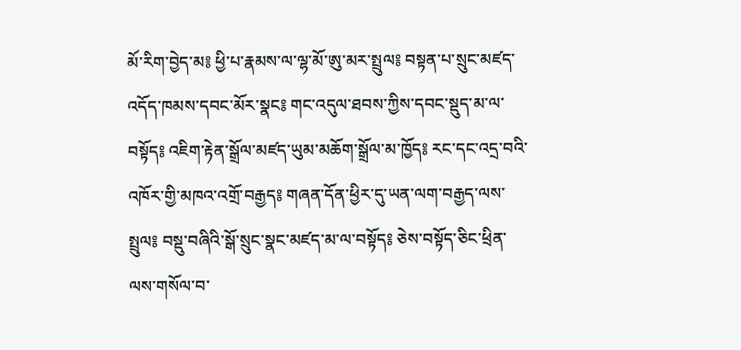མོ་རིག་བྱེད་མ༔ ཕྱི་པ་རྣམས་ལ་ལྷ་མོ་ཨུ་མར་སྤྲུལ༔ བསྟན་པ་སྲུང་མཛད་འདོད་ཁམས་དབང་མོར་སྣང༔ གང་འདུལ་ཐབས་ཀྱིས་དབང་སྡུད་མ་ལ་བསྟོད༔ འཇིག་རྟེན་སྒྲོལ་མཛད་ཡུམ་མཆོག་སྒྲོལ་མ་ཁྱོད༔ རང་དང་འདྲ་བའི་འཁོར་གྱི་མཁའ་འགྲོ་བརྒྱད༔ གཞན་དོན་ཕྱིར་དུ་ཡན་ལག་བརྒྱད་ལས་སྤྲུལ༔ བསྡུ་བཞིའི་སྒོ་སྲུང་སྣང་མཛད་མ་ལ་བསྟོད༔ ཅེས་བསྟོད་ཅིང་ཕྲིན་ལས་གསོལ་བ་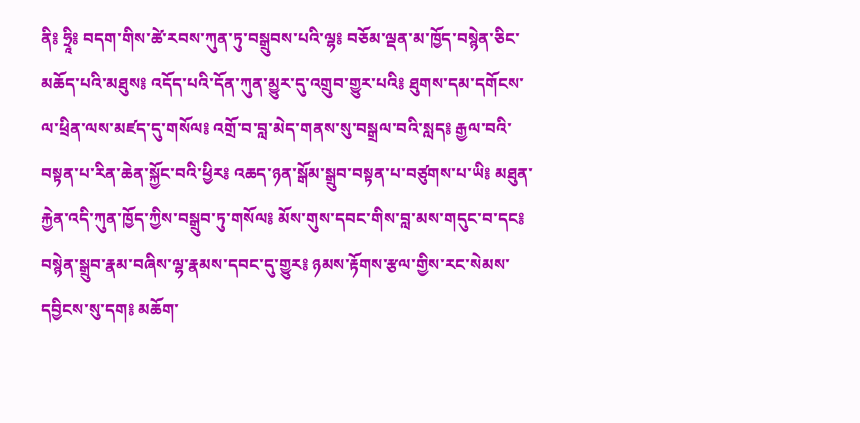ནི༔ ཧྲཱི༔ བདག་གིས་ཚེ་རབས་ཀུན་ཏུ་བསྒྲུབས་པའི་ལྷ༔ བཅོམ་ལྡན་མ་ཁྱོད་བསྙེན་ཅིང་མཆོད་པའི་མཐུས༔ འདོད་པའི་དོན་ཀུན་མྱུར་དུ་འགྲུབ་གྱུར་པའི༔ ཐུགས་དམ་དགོངས་ལ་ཕྲིན་ལས་མཛད་དུ་གསོལ༔ འགྲོ་བ་བླ་མེད་གནས་སུ་བསྒྲལ་བའི་སླད༔ རྒྱལ་བའི་བསྟན་པ་རིན་ཆེན་སྐྱོང་བའི་ཕྱིར༔ འཆད་ཉན་སྒོམ་སྒྲུབ་བསྟན་པ་བཙུགས་པ་ཡི༔ མཐུན་རྐྱེན་འདི་ཀུན་ཁྱོད་ཀྱིས་བསྒྲུབ་ཏུ་གསོལ༔ མོས་གུས་དབང་གིས་བླ་མས་གདུང་བ་དང༔ བསྙེན་སྒྲུབ་རྣམ་བཞིས་ལྷ་རྣམས་དབང་དུ་གྱུར༔ ཉམས་རྟོགས་རྩལ་གྱིས་རང་སེམས་དབྱིངས་སུ་དག༔ མཆོག་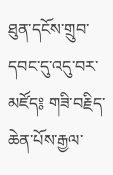ཐུན་དངོས་གྲུབ་དབང་དུ་འདུ་བར་མཛོད༔ གཟི་བརྗིད་ཆེན་པོས་རྒྱལ་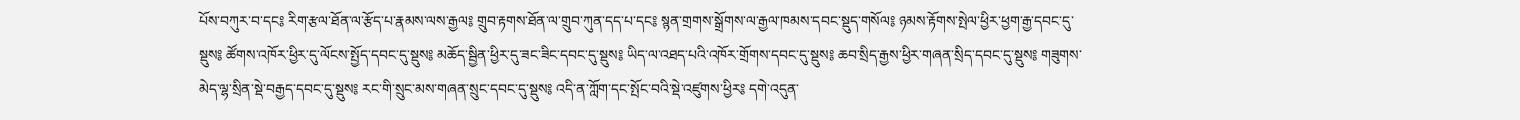པོས་བཀུར་བ་དང༔ རིག་རྩལ་ཐོན་ལ་རྩོད་པ་རྣམས་ལས་རྒྱལ༔ གྲུབ་རྟགས་ཐོན་ལ་གྲུབ་ཀུན་དད་པ་དང༔ སྙན་གྲགས་སྒྲོགས་ལ་རྒྱལ་ཁམས་དབང་སྡུད་གསོལ༔ ཉམས་རྟོགས་སྤེལ་ཕྱིར་ཕྱག་རྒྱ་དབང་དུ་སྡུས༔ ཚོགས་འཁོར་ཕྱིར་དུ་ལོངས་སྤྱོད་དབང་དུ་སྡུས༔ མཆོད་སྦྱིན་ཕྱིར་དུ་ཟང་ཟིང་དབང་དུ་སྡུས༔ ཡིད་ལ་འཐད་པའི་འཁོར་གྲོགས་དབང་དུ་སྡུས༔ ཆབ་སྲིད་རྒྱས་ཕྱིར་གཞན་སྲིད་དབང་དུ་སྡུས༔ གཟུགས་མེད་ལྷ་སྲིན་སྡེ་བརྒྱད་དབང་དུ་སྡུས༔ རང་གི་སྲུང་མས་གཞན་སྲུང་དབང་དུ་སྡུས༔ འདི་ན་ཀློག་དང་སྤོང་བའི་སྡེ་འཛུགས་ཕྱིར༔ དགེ་འདུན་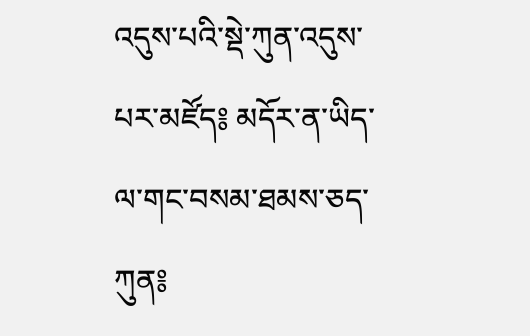འདུས་པའི་སྡེ་ཀུན་འདུས་པར་མཛོད༔ མདོར་ན་ཡིད་ལ་གང་བསམ་ཐམས་ཅད་ཀུན༔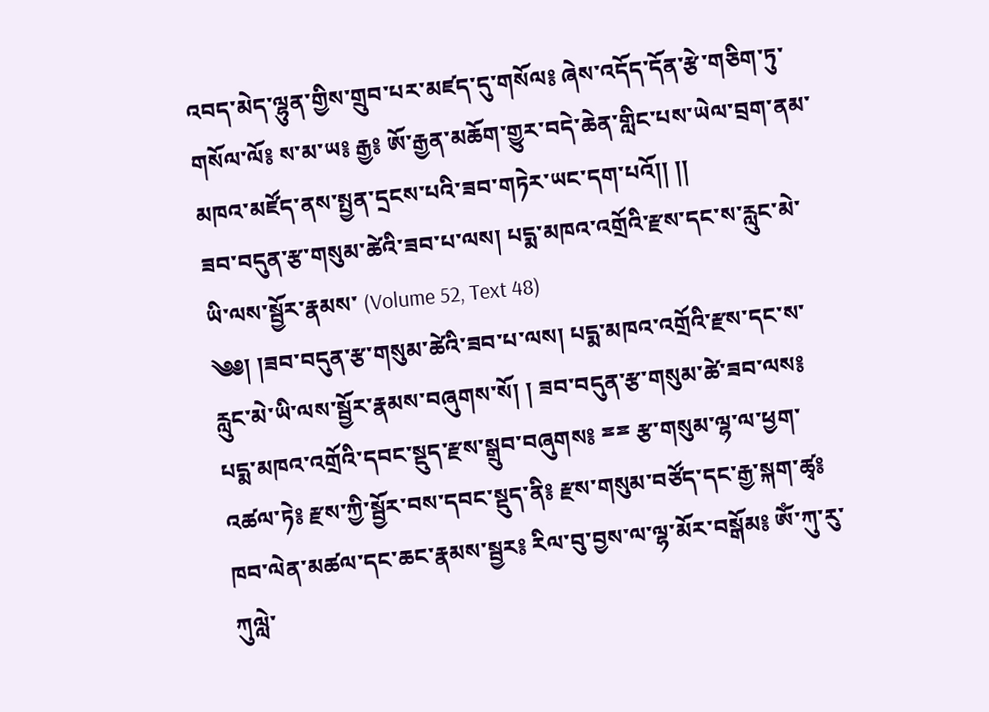འབད་མེད་ལྷུན་གྱིས་གྲུབ་པར་མཛད་དུ་གསོལ༔ ཞེས་འདོད་དོན་རྩེ་གཅིག་ཏུ་གསོལ་ལོ༔ ས་མ་ཡ༔ རྒྱ༔ ཨོ་རྒྱན་མཆོག་གྱུར་བདེ་ཆེན་གླིང་པས་ཡེལ་བྲག་ནམ་མཁའ་མཛོད་ནས་སྤྱན་དྲངས་པའི་ཟབ་གཏེར་ཡང་དག་པའོ།། །།
ཟབ་བདུན་རྩ་གསུམ་ཚེའི་ཟབ་པ་ལས། པདྨ་མཁའ་འགྲོའི་རྫས་དང་ས་རླུང་མེ་ཡི་ལས་སྦྱོར་རྣམས་ (Volume 52, Text 48)
༄༅། །ཟབ་བདུན་རྩ་གསུམ་ཚེའི་ཟབ་པ་ལས། པདྨ་མཁའ་འགྲོའི་རྫས་དང་ས་རླུང་མེ་ཡི་ལས་སྦྱོར་རྣམས་བཞུགས་སོ། ། ཟབ་བདུན་རྩ་གསུམ་ཚེ་ཟབ་ལས༔ པདྨ་མཁའ་འགྲོའི་དབང་སྡུད་རྫས་སྒྲུབ་བཞུགས༔ ྈྈ རྩ་གསུམ་ལྷ་ལ་ཕྱག་འཚལ་ཏེ༔ རྫས་ཀྱི་སྦྱོར་བས་དབང་སྡུད་ནི༔ རྫས་གསུམ་བཙོད་དང་རྒྱ་སྐག་ཚྭ༔ ཁབ་ལེན་མཚལ་དང་ཆང་རྣམས་སྦྱར༔ རིལ་བུ་བྱས་ལ་ལྷ་མོར་བསྒོམ༔ ཨོཾ་ཀུ་རུ་ཀུལླེ་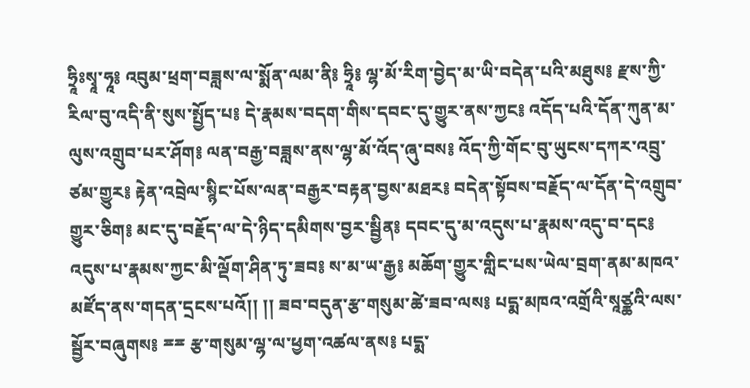ཧྲཱིཿསྭཱ་ཧཱ༔ འབུམ་ཕྲག་བཟླས་ལ་སྨོན་ལམ་ནི༔ ཧྲཱི༔ ལྷ་མོ་རིག་བྱེད་མ་ཡི་བདེན་པའི་མཐུས༔ རྫས་ཀྱི་རིལ་བུ་འདི་ནི་སུས་སྤྱོད་པ༔ དེ་རྣམས་བདག་གིས་དབང་དུ་གྱུར་ནས་ཀྱང༔ འདོད་པའི་དོན་ཀུན་མ་ལུས་འགྲུབ་པར་ཤོག༔ ལན་བརྒྱ་བཟླས་ནས་ལྷ་མོ་འོད་ཞུ་བས༔ འོད་ཀྱི་གོང་བུ་ཡུངས་དཀར་འབྲུ་ཙམ་གྱུར༔ རྟེན་འབྲེལ་སྙིང་པོས་ལན་བརྒྱར་བརྟན་བྱས་མཐར༔ བདེན་སྟོབས་བརྗོད་ལ་དོན་དེ་འགྲུབ་གྱུར་ཅིག༔ མང་དུ་བརྗོད་ལ་དེ་ཉིད་དམིགས་བྱར་སྦྱིན༔ དབང་དུ་མ་འདུས་པ་རྣམས་འདུ་བ་དང༔ འདུས་པ་རྣམས་ཀྱང་མི་ལྡོག་ཤིན་ཏུ་ཟབ༔ ས་མ་ཡ་རྒྱ༔ མཆོག་གྱུར་གླིང་པས་ཡེལ་བྲག་ནམ་མཁའ་མཛོད་ནས་གདན་དྲངས་པའོ།། །། ཟབ་བདུན་རྩ་གསུམ་ཚེ་ཟབ་ལས༔ པདྨ་མཁའ་འགྲོའི་སཱཙྪའི་ལས་སྦྱོར་བཞུགས༔ ྈྈ རྩ་གསུམ་ལྷ་ལ་ཕྱག་འཚལ་ནས༔ པདྨ་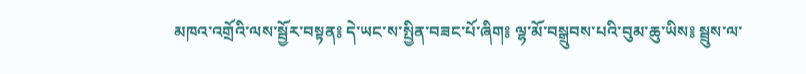མཁའ་འགྲོའི་ལས་སྦྱོར་བསྟན༔ དེ་ཡང་ས་སྤྱིན་བཟང་པོ་ཞིག༔ ལྷ་མོ་བསྒྲུབས་པའི་བུམ་ཆུ་ཡིས༔ སྦྲུས་ལ་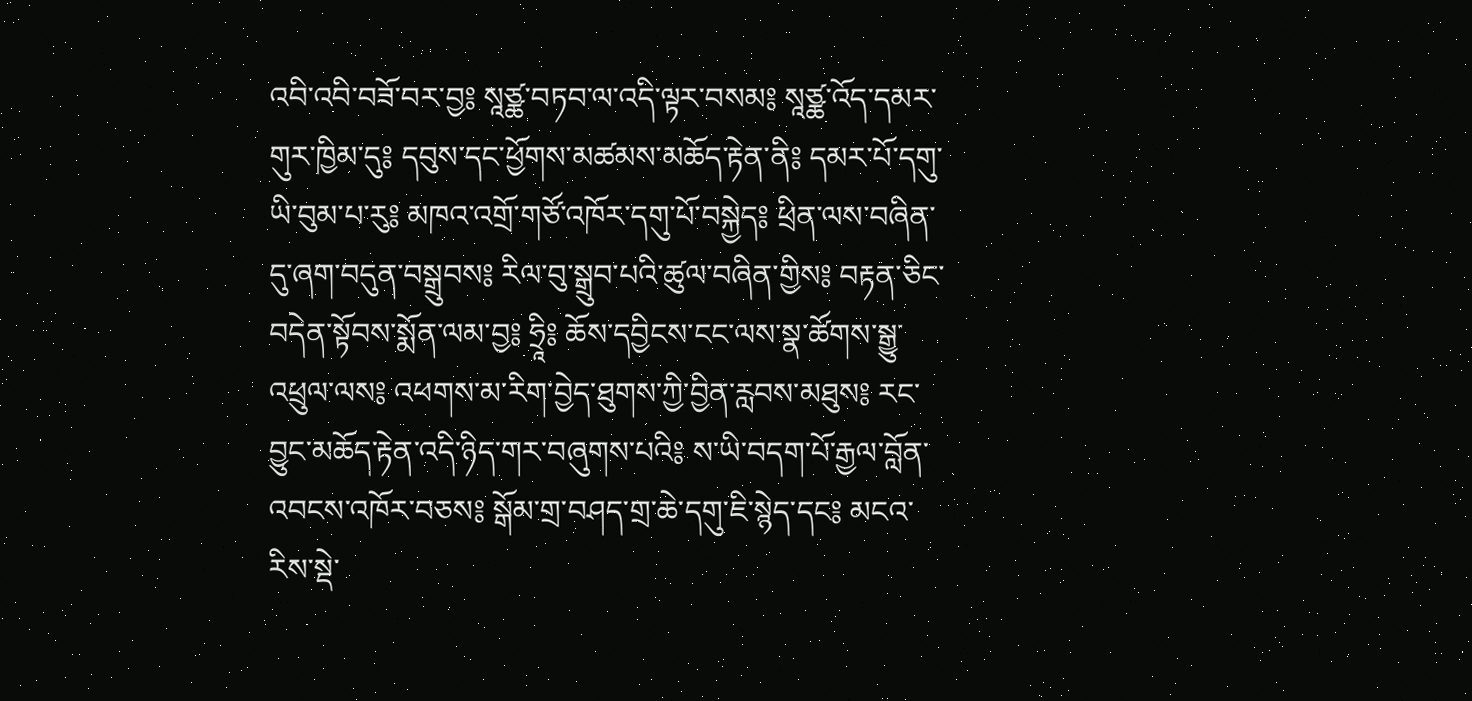འབི་འབི་བཟོ་བར་བྱ༔ སཱཙྪ་བཏབ་ལ་འདི་ལྟར་བསམ༔ སཱཙྪ་འོད་དམར་གུར་ཁྱིམ་དུ༔ དབུས་དང་ཕྱོགས་མཚམས་མཆོད་རྟེན་ནི༔ དམར་པོ་དགུ་ཡི་བུམ་པ་རུ༔ མཁའ་འགྲོ་གཙོ་འཁོར་དགུ་པོ་བསྐྱེད༔ ཕྲིན་ལས་བཞིན་དུ་ཞག་བདུན་བསྒྲུབས༔ རིལ་བུ་སྒྲུབ་པའི་ཚུལ་བཞིན་གྱིས༔ བརྟན་ཅིང་བདེན་སྟོབས་སྨོན་ལམ་བྱ༔ ཧྲཱི༔ ཆོས་དབྱིངས་ངང་ལས་སྣ་ཚོགས་སྒྱུ་འཕྲུལ་ལས༔ འཕགས་མ་རིག་བྱེད་ཐུགས་ཀྱི་བྱིན་རླབས་མཐུས༔ རང་བྱུང་མཆོད་རྟེན་འདི་ཉིད་གར་བཞུགས་པའི༔ ས་ཡི་བདག་པོ་རྒྱལ་བློན་འབངས་འཁོར་བཅས༔ སྒོམ་གྲ་བཤད་གྲ་ཆེ་དགུ་ཇི་སྙེད་དང༔ མངའ་རིས་སྡེ་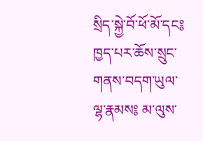སྲིད་སྐྱེ་བོ་ཕོ་མོ་དང༔ ཁྱད་པར་ཆོས་སྲུང་གནས་བདག་ཡུལ་ལྷ་རྣམས༔ མ་ལུས་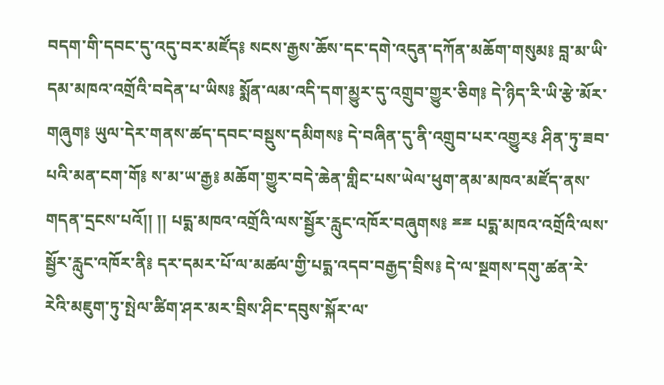བདག་གི་དབང་དུ་འདུ་བར་མཛོད༔ སངས་རྒྱས་ཆོས་དང་དགེ་འདུན་དཀོན་མཆོག་གསུམ༔ བླ་མ་ཡི་དམ་མཁའ་འགྲོའི་བདེན་པ་ཡིས༔ སྨོན་ལམ་འདི་དག་མྱུར་དུ་འགྲུབ་གྱུར་ཅིག༔ དེ་ཉིད་རི་ཡི་རྩེ་མོར་གཞུག༔ ཡུལ་དེར་གནས་ཚད་དབང་བསྡུས་དམིགས༔ དེ་བཞིན་དུ་ནི་འགྲུབ་པར་འགྱུར༔ ཤིན་ཏུ་ཟབ་པའི་མན་ངག་གོ༔ ས་མ་ཡ་རྒྱ༔ མཆོག་གྱུར་བདེ་ཆེན་གླིང་པས་ཡེལ་ཕུག་ནམ་མཁའ་མཛོད་ནས་གདན་དྲངས་པའོ།། །། པདྨ་མཁའ་འགྲོའི་ལས་སྦྱོར་རླུང་འཁོར་བཞུགས༔ ྈྈ པདྨ་མཁའ་འགྲོའི་ལས་སྦྱོར་རླུང་འཁོར་ནི༔ དར་དམར་པོ་ལ་མཚལ་གྱི་པདྨ་འདབ་བརྒྱད་བྲིས༔ དེ་ལ་སྔགས་དགུ་ཚན་རེ་རེའི་མཇུག་ཏུ་སྤེལ་ཚིག་ཤར་མར་བྲིས་ཤིང་དབུས་སྐོར་ལ་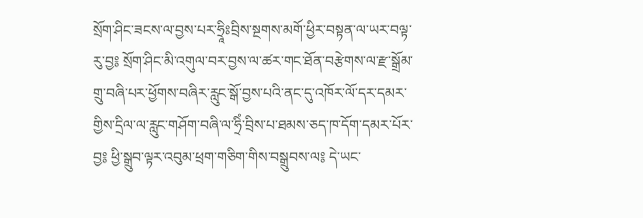སྲོག་ཤིང་ཟངས་ལ་བྱས་པར་ཧྲཱིཿབྲིས་སྔགས་མགོ་ཕྱིར་བསྟན་ལ་ཡར་བལྟ་རུ་བྱ༔ སྲོག་ཤིང་མི་འགུལ་བར་བྱས་ལ་ཚར་གང་ཐོན་བརྩེགས་ལ་རྫ་སྒྲོམ་གྲུ་བཞི་པར་ཕྱོགས་བཞིར་རླུང་སྒོ་བྱས་པའི་ནང་དུ་འཁོར་ལོ་དར་དམར་གྱིས་དྲིལ་ལ་རླུང་གཤོག་བཞི་ལ་ཧྲིཾ་བྲིས་པ་ཐམས་ཅད་ཁ་དོག་དམར་པོར་བྱ༔ ཕྱི་སྒྲུབ་ལྟར་འབུམ་ཕྲག་གཅིག་གིས་བསྒྲུབས་ལ༔ དེ་ཡང་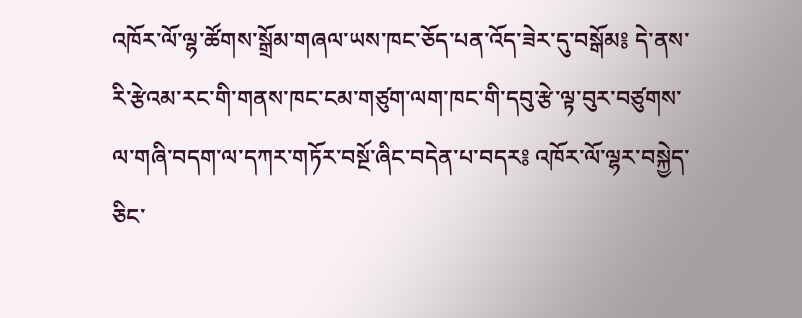འཁོར་ལོ་ལྷ་ཚོགས་སྒྲོམ་གཞལ་ཡས་ཁང་ཅོད་པན་འོད་ཟེར་དུ་བསྒོམ༔ དེ་ནས་རི་རྩེའམ་རང་གི་གནས་ཁང་ངམ་གཙུག་ལག་ཁང་གི་དབུ་རྩེ་ལྟ་བུར་བཙུགས་ལ་གཞི་བདག་ལ་དཀར་གཏོར་བསྔོ་ཞིང་བདེན་པ་བདར༔ འཁོར་ལོ་ལྷར་བསྐྱེད་ཅིང་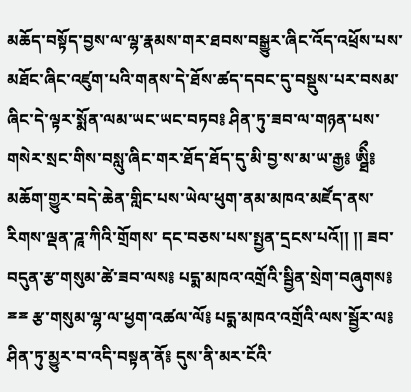མཆོད་བསྟོད་བྱས་ལ་ལྷ་རྣམས་གར་ཐབས་བསྒྱུར་ཞིང་འོད་འཕྲོས་པས་མཐོང་ཞིང་འཛུག་པའི་གནས་དེ་ཐོས་ཚད་དབང་དུ་བསྡུས་པར་བསམ་ཞིང་དེ་ལྟར་སྨོན་ལམ་ཡང་ཡང་བཏབ༔ ཤིན་ཏུ་ཟབ་ལ་གཉན་པས་གསེར་སྲང་གིས་བསླུ་ཞིང་གར་ཐོད་ཐོད་དུ་མི་བྱ་ས་མ་ཡ་རྒྱ༔ ཨྠིྀ༔ མཆོག་གྱུར་བདེ་ཆེན་གླིང་པས་ཡེལ་ཕུག་ནམ་མཁའ་མཛོད་ནས་རིགས་ལྡན་ཌཱ་ཀིའི་གྲོགས་ དང་བཅས་པས་སྤྱན་དྲངས་པའོ།། །། ཟབ་བདུན་རྩ་གསུམ་ཚེ་ཟབ་ལས༔ པདྨ་མཁའ་འགྲོའི་སྦྱིན་སྲེག་བཞུགས༔ ྈྈ རྩ་གསུམ་ལྷ་ལ་ཕྱག་འཚལ་ལོ༔ པདྨ་མཁའ་འགྲོའི་ལས་སྦྱོར་ལ༔ ཤིན་ཏུ་མྱུར་བ་འདི་བསྟན་ནོ༔ དུས་ནི་མར་ངོའི་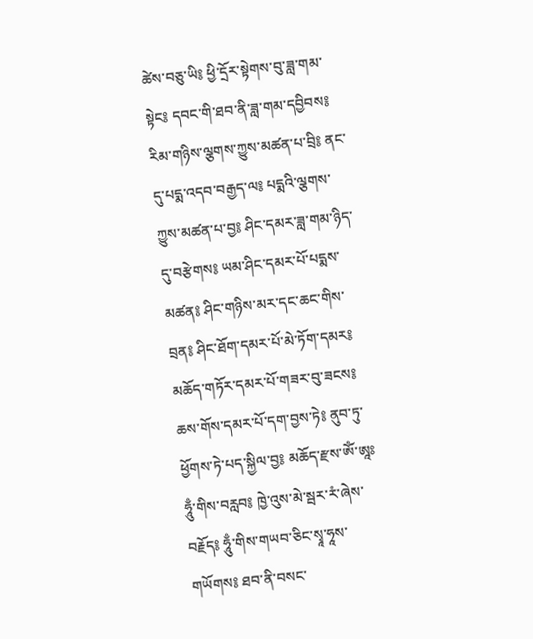ཚེས་བཅུ་ཡི༔ ཕྱི་དྲོར་སྟེགས་བུ་ཟླ་གམ་སྟེང༔ དབང་གི་ཐབ་ནི་ཟླ་གམ་དབྱིབས༔ རིམ་གཉིས་ལྕགས་ཀྱུས་མཚན་པ་བྲི༔ ནང་དུ་པདྨ་འདབ་བརྒྱད་ལ༔ པདྨའི་ལྕགས་ཀྱུས་མཚན་པ་བྱ༔ ཤིང་དམར་ཟླ་གམ་ཉིད་དུ་བརྩེགས༔ ཡམ་ཤིང་དམར་པོ་པདྨས་མཚན༔ ཤིང་གཉིས་མར་དང་ཆང་གིས་བྲན༔ ཤིང་ཐོག་དམར་པོ་མེ་ཏོག་དམར༔ མཆོད་གཏོར་དམར་པོ་གཟར་བུ་ཟངས༔ ཆས་གོས་དམར་པོ་དག་བྱས་ཏེ༔ ནུབ་ཏུ་ཕྱོགས་ཏེ་པད་སྐྱིལ་བྱ༔ མཆོད་རྫས་ཨོཾ་ཨཱཿཧཱུྃ་གིས་བརླབ༔ ཁྱེ་འུས་མེ་སྦར་རཾ་ཞེས་བརྗོད༔ ཧཱུྃ་གིས་གཡབ་ཅིང་སྭཱ་ཧཱས་གཡོགས༔ ཐབ་ནི་བསང་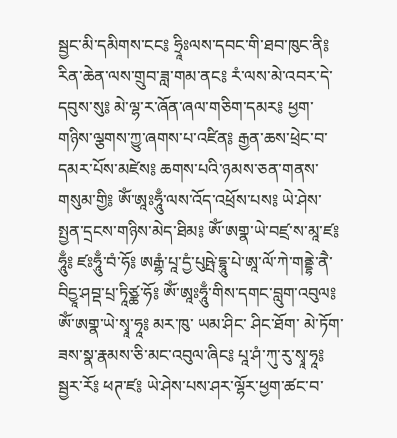སྦྱང་མི་དམིགས་ངང༔ ཧྲཱིཿལས་དབང་གི་ཐབ་ཁུང་ནི༔ རིན་ཆེན་ལས་གྲུབ་ཟླ་གམ་ནང༔ རཾ་ལས་མེ་འབར་དེ་དབུས་སུ༔ མེ་ལྷ་ར་ཞོན་ཞལ་གཅིག་དམར༔ ཕྱག་གཉིས་ལྕགས་ཀྱུ་ཞགས་པ་འཛིན༔ རྒྱན་ཆས་ཕྲེང་བ་དམར་པོས་མཛེས༔ ཆགས་པའི་ཉམས་ཅན་གནས་གསུམ་གྱི༔ ཨོཾ་ཨཱཿཧཱུྃ་ལས་འོད་འཕྲོས་པས༔ ཡེ་ཤེས་སྤྱན་དྲངས་གཉིས་མེད་ཐིམ༔ ཨོཾ་ཨགྣ་ཡེ་བཛྲ་ས་མཱ་ཛ༔ ཧཱུྃ༔ ཛཿཧཱུྃ་བཾ་ཧོ༔ ཨརྒྷཾ་པཱ་དྱཾ་པུཥྤེ་དྷཱུ་པེ་ཨཱ་ལོ་ཀེ་གནྡྷེ་ནཻ་བིདྱཱ་ཤབྡ་པྲ་ཏཱིཙྪ་ཧོ༔ ཨོཾ་ཨཱཿཧཱུྃ་གིས་དགང་བླུག་འབུལ༔ ཨོཾ་ཨགྣ་ཡེ་སྭཱ་ཧཱ༔ མར་ཁུ་ ཡམ་ཤིང་ ཤིང་ཐོག་ མེ་ཏོག་ ཟས་སྣ་རྣམས་ཅི་མང་འབུལ་ཞིང༔ པཱ་ཤཾ་ཀུ་རུ་སྭཱ་ཧཱ༔ སྦྱར་རོ༔ ཕཊ་ཛ༔ ཡེ་ཤེས་པས་ཤར་ལྷོར་ཕྱག་ཚང་བ་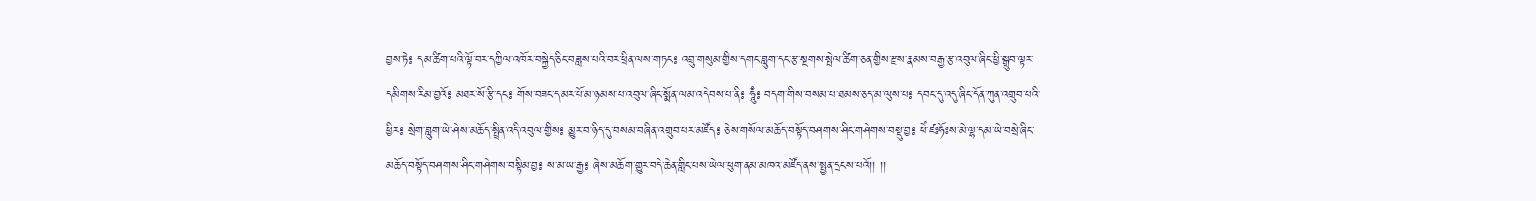བྱས་ཏེ༔ དམ་ཚིག་པའི་ལྟོ་བར་དཀྱིལ་འཁོར་བསྐྱེད་ཅིང་བཟླས་པའི་བར་ཕྲིན་ལས་གཏང༔ འབྲུ་གསུམ་གྱིས་དགང་བླུག་དང་རྩ་སྔགས་སྤེལ་ཚིག་ཅན་གྱིས་རྫས་རྣམས་བརྒྱ་རྩ་འབུལ་ཞིང་ཕྱི་སྒྲུབ་ལྟར་དམིགས་རིམ་བྱའོ༔ མཐར་སོ་རྩི་དང༔ གོས་བཟང་དམར་པོ་མ་ཉམས་པ་འབུལ་ཞིང་སྨོན་ལམ་འདེབས་པ་ནི༔ ཧཱུྃ༔ བདག་གིས་བསམ་པ་ཐམས་ཅད་མ་ལུས་པ༔ དབང་དུ་འདུ་ཞིང་དོན་ཀུན་འགྲུབ་པའི་ཕྱིར༔ སྲེག་བླུག་ཡེ་ཤེས་མཆོད་སྤྲིན་འདི་འབུལ་གྱིས༔ མྱུར་བ་ཉིད་དུ་བསམ་བཞིན་འགྲུབ་པར་མཛོད༔ ཅེས་གསོལ་མཆོད་བསྟོད་བཤགས་ཤིང་གཤེགས་བསྡུ་བྱ༔ ཕེཾ་ཛཿཧོཿས་མེ་ལྷ་དམ་ཡེ་བསྲེ་ཞིང་མཆོད་བསྟོད་བཤགས་ཤིང་གཤེགས་བསྟིམ་བྱ༔ ས་མ་ཡ་རྒྱ༔ ཞེས་མཆོག་གྱུར་བདེ་ཆེན་གླིང་པས་ཡེལ་ཕུག་ནམ་མཁའ་མཛོད་ནས་སྤྱན་དྲངས་པའོ།། །།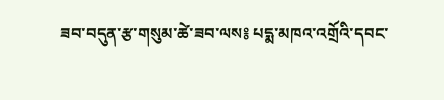ཟབ་བདུན་རྩ་གསུམ་ཚེ་ཟབ་ལས༔ པདྨ་མཁའ་འགྲོའི་དབང་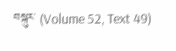བསྐུར་ (Volume 52, Text 49)